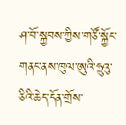ཤ་བོ་སྐྱབས་ཀྱིས་གཙོ་སྐྱོང་གནང་ནས་ཁུལ་ཨུའི་ཧྲུའུ་ཅིའི་ཆེད་དོན་གྲོས་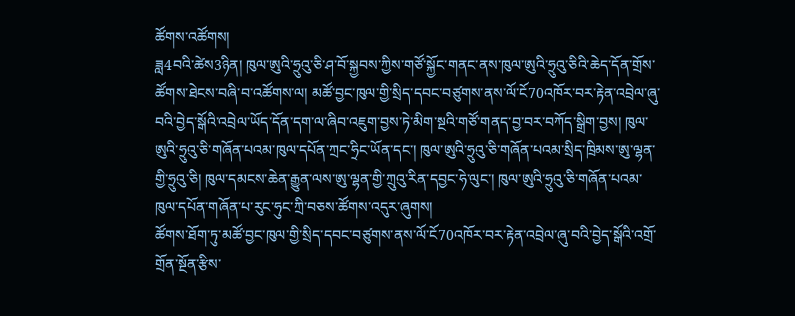ཚོགས་འཚོགས།
ཟླ4བའི་ཚེས3ཉིན། ཁུལ་ཨུའི་ཧྲུའུ་ཅི་ཤ་བོ་སྐྱབས་ཀྱིས་གཙོ་སྐྱོང་གནང་ནས་ཁུལ་ཨུའི་ཧྲུའུ་ཅིའི་ཆེད་དོན་གྲོས་ཚོགས་ཐེངས་བཞི་བ་འཚོགས་ལ། མཚོ་བྱང་ཁུལ་གྱི་སྲིད་དབང་བཙུགས་ནས་ལོ་ངོ70འཁོར་བར་རྟེན་འབྲེལ་ཞུ་བའི་བྱེད་སྒོའི་འབྲེལ་ཡོད་དོན་དག་ལ་ཞིབ་འཇུག་བྱས་ཏེ་མིག་སྔའི་གཙོ་གནད་བྱ་བར་བཀོད་སྒྲིག་བྱས། ཁུལ་ཨུའི་ཧྲུའུ་ཅི་གཞོན་པའམ་ཁུལ་དཔོན་ཀྲང་ཧྲིང་ཡོན་དང་། ཁུལ་ཨུའི་ཧྲུའུ་ཅི་གཞོན་པའམ་སྲིད་ཁྲིམས་ཨུ་ལྷན་གྱི་ཧྲུའུ་ཅི། ཁུལ་དམངས་ཆེན་རྒྱུན་ལས་ཨུ་ལྷན་གྱི་ཀྲུའུ་རིན་དབྱང་ཧེ་ལུང་། ཁུལ་ཨུའི་ཧྲུའུ་ཅི་གཞོན་པའམ་ཁུལ་དཔོན་གཞོན་པ་རུང་ཧུང་ཀྲི་བཅས་ཚོགས་འདུར་ཞུགས།
ཚོགས་ཐོག་ཏུ་མཚོ་བྱང་ཁུལ་གྱི་སྲིད་དབང་བཙུགས་ནས་ལོ་ངོ70འཁོར་བར་རྟེན་འབྲེལ་ཞུ་བའི་བྱེད་སྒོའི་འགྲོ་གྲོན་སྔོན་རྩིས་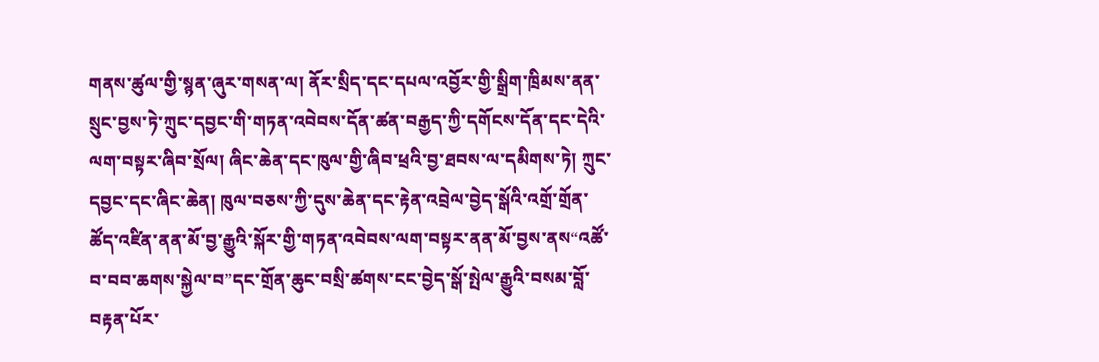གནས་ཚུལ་གྱི་སྙན་ཞུར་གསན་ལ། ནོར་སྲིད་དང་དཔལ་འབྱོར་གྱི་སྒྲིག་ཁྲིམས་ནན་སྲུང་བྱས་ཏེ་ཀྲུང་དབྱང་གི་གཏན་འབེབས་དོན་ཚན་བརྒྱད་ཀྱི་དགོངས་དོན་དང་དེའི་ལག་བསྟར་ཞིབ་སྲོལ། ཞིང་ཆེན་དང་ཁུལ་གྱི་ཞིབ་ཕྲའི་བྱ་ཐབས་ལ་དམིགས་ཏེ། ཀྲུང་དབྱང་དང་ཞིང་ཆེན། ཁུལ་བཅས་ཀྱི་དུས་ཆེན་དང་རྟེན་འབྲེལ་བྱེད་སྒོའི་འགྲོ་གྲོན་ཚོད་འཛིན་ནན་མོ་བྱ་རྒྱུའི་སྐོར་གྱི་གཏན་འབེབས་ལག་བསྟར་ནན་མོ་བྱས་ནས“འཚོ་བ་བབ་ཆགས་སྐྱེལ་བ”དང་གྲོན་ཆུང་བསྲི་ཚགས་ངང་བྱེད་སྒོ་སྤེལ་རྒྱུའི་བསམ་བློ་བརྟན་པོར་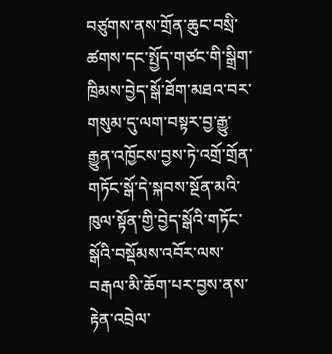བཙུགས་ནས་གྲོན་ཆུང་བསྲི་ཚགས་དང་སྤྱོད་གཙང་གི་སྒྲིག་ཁྲིམས་བྱེད་སྒོ་ཐོག་མཐའ་བར་གསུམ་དུ་ལག་བསྟར་བྱ་རྒྱུ་རྒྱུན་འཁྱོངས་བྱས་ཏེ་འགྲོ་གྲོན་གཏོང་སྒོ་དེ་སྐབས་སྔོན་མའི་ཁུལ་སྟོན་གྱི་བྱེད་སྒོའི་གཏོང་སྒོའི་བསྡོམས་འབོར་ལས་བརྒལ་མི་ཆོག་པར་བྱས་ནས་རྟེན་འབྲེལ་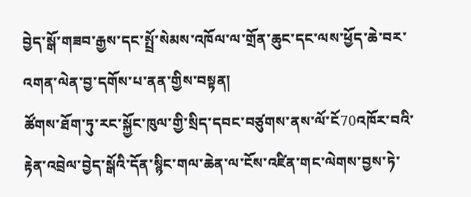བྱེད་སྒོ་གཟབ་རྒྱས་དང་སྤྲོ་སེམས་འཁོལ་ལ་གྲོན་ཆུང་དང་ལས་ཕྱོད་ཆེ་བར་འགན་ལེན་བྱ་དགོས་པ་ནན་གྱིས་བསྟན།
ཚོགས་ཐོག་ཏུ་རང་སྐྱོང་ཁུལ་གྱི་སྲིད་དབང་བཙུགས་ནས་ལོ་ངོ70འཁོར་བའི་རྟེན་འབྲེལ་བྱེད་སྒོའི་དོན་སྙིང་གལ་ཆེན་ལ་ངོས་འཛིན་གང་ལེགས་བྱས་ཏེ་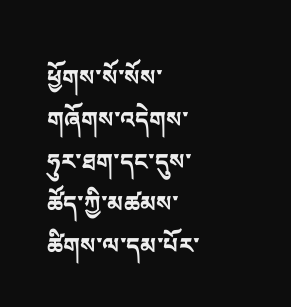ཕྱོགས་སོ་སོས་གཞོགས་འདེགས་ཧུར་ཐག་དང་དུས་ཚོད་ཀྱི་མཚམས་ཚིགས་ལ་དམ་པོར་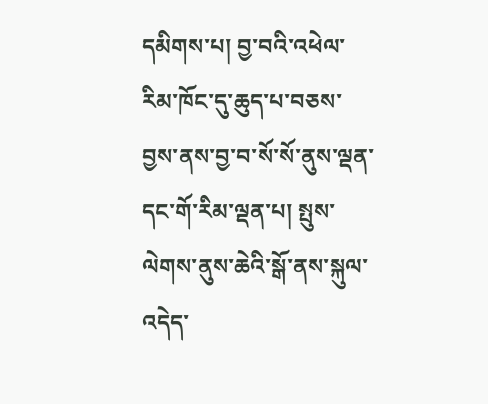དམིགས་པ། བྱ་བའི་འཕེལ་རིམ་ཁོང་དུ་ཆུད་པ་བཅས་བྱས་ནས་བྱ་བ་སོ་སོ་ནུས་ལྡན་དང་གོ་རིམ་ལྡན་པ། སྤུས་ལེགས་ནུས་ཆེའི་སྒོ་ནས་སྐུལ་འདེད་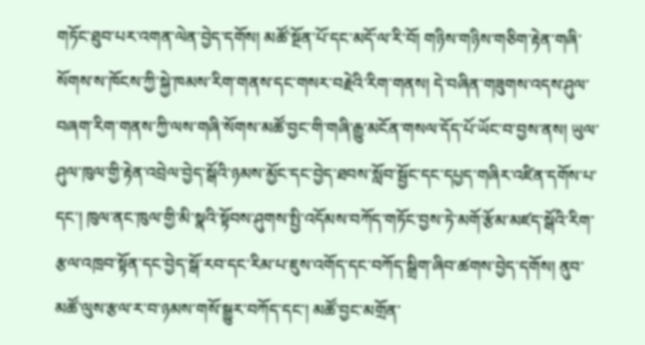གཏོང་ཐུབ་པར་འགན་ལེན་བྱེད་དགོས། མཚོ་སྔོན་པོ་དང་མདོ་ལ་རི་བོ། གཉིས་གཉིས་གཅིག་རྟེན་གཞི་སོགས་ས་ཁོངས་ཀྱི་སྐྱེ་ཁམས་རིག་གནས་དང་གསར་བརྗེའི་རིག་གནས། དེ་བཞིན་གཟུགས་འདས་ཤུལ་བཞག་རིག་གནས་ཀྱི་ལས་གཞི་སོགས་མཚོ་བྱང་གི་གཞི་རྒྱུ་མངོན་གསལ་དོད་པོ་ཡོང་བ་བྱས་ནས། ཡུལ་ཤུལ་ཁུལ་གྱི་རྟེན་འབྲེལ་བྱེད་སྒོའི་ཉམས་མྱོང་དང་བྱེད་ཐབས་སློབ་སྦྱོང་དང་དཔྱད་གཞིར་འཛིན་དགོས་པ་དང་། ཁུལ་ནང་ཁུལ་གྱི་མི་སྣའི་སྟོབས་ཤུགས་སྤྱི་འདོམས་བཀོད་གཏོང་བྱས་ཏེ་མགོ་རྩོམ་མཛད་སྒོའི་རིག་རྩལ་འཁྲབ་སྟོན་དང་བྱེད་སྒོ་རབ་དང་རིམ་པ་ཇུས་འགོད་དང་བཀོད་སྒྲིག་ཞིབ་ཚགས་བྱེད་དགོས། ནུབ་མཚོ་ལུས་རྩལ་ར་བ་ཉམས་གསོ་སྒྱུར་བཀོད་དང་། མཚོ་བྱང་མགྲོན་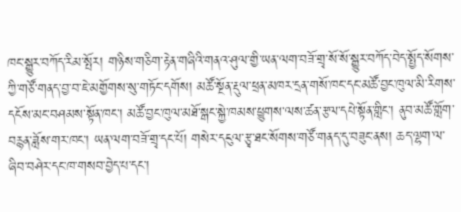ཁང་སྒྱུར་བཀོད་རིམ་སྤོར། གཉིས་གཅིག་རྟེན་གཞིའི་གནའ་ཤུལ་གྱི་ཡན་ལག་བཟོ་གྲྭ་སོ་སོ་སྒྱུར་བཀོད་བེད་སྤྱོད་སོགས་ཀྱི་གཙོ་གནད་བྱ་བ་ཇེ་མགྱོགས་སུ་གཏོང་དགོས། མཚོ་སྔོན་རྡུལ་ཕྲན་མཁར་དྲན་གསོ་ཁང་དང་མཚོ་བྱང་ཁུལ་མི་རིགས་དངོས་མང་བཤམས་སྟོན་ཁང་། མཚོ་བྱང་ཁུལ་མཐོ་སྒང་སྐྱེ་ཁམས་ཕྱུགས་ལས་ཚན་རྩལ་དཔེ་སྟོན་གླིང་། ནུབ་མཚོ་གློག་བརྙན་ཟློས་གར་ཁང་། ཡན་ལག་བཟོ་གྲྭ་དང་པོ། གསེར་དངུལ་རྩྭ་ཐང་སོགས་གཙོ་གནད་དུ་བཟུང་ནས། ཆད་ལྷག་ལ་ཞིབ་བཤེར་དང་ཁ་གསབ་བྱེད་པ་དང་།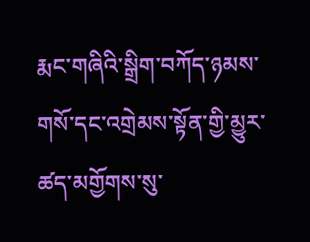རྨང་གཞིའི་སྒྲིག་བཀོད་ཉམས་གསོ་དང་འགྲེམས་སྟོན་གྱི་མྱུར་ཚད་མགྱོགས་སུ་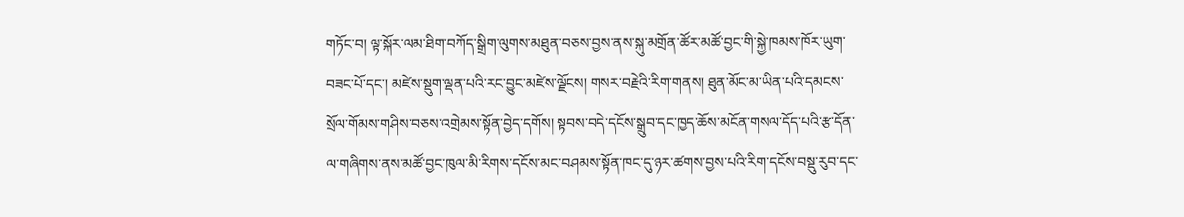གཏོང་བ། ལྟ་སྐོར་ལམ་ཐིག་བཀོད་སྒྲིག་ལུགས་མཐུན་བཅས་བྱས་ནས་སྐུ་མགྲོན་ཚོར་མཚོ་བྱང་གི་སྐྱེ་ཁམས་ཁོར་ཡུག་བཟང་པོ་དང་། མཛེས་སྡུག་ལྡན་པའི་རང་བྱུང་མཛེས་ལྗོངས། གསར་བརྗེའི་རིག་གནས། ཐུན་མོང་མ་ཡིན་པའི་དམངས་སྲོལ་གོམས་གཤིས་བཅས་འགྲེམས་སྟོན་བྱེད་དགོས། སྟབས་བདེ་དངོས་སྒྲུབ་དང་ཁྱད་ཆོས་མངོན་གསལ་དོད་པའི་རྩ་དོན་ལ་གཞིགས་ནས་མཚོ་བྱང་ཁུལ་མི་རིགས་དངོས་མང་བཤམས་སྟོན་ཁང་དུ་ཉར་ཚགས་བྱས་པའི་རིག་དངོས་བསྡུ་རུབ་དང་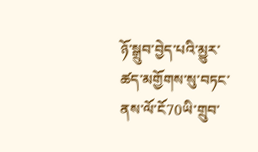ཉོ་སྒྲུབ་བྱེད་པའི་མྱུར་ཚད་མགྱོགས་སུ་བཏང་ནས་ལོ་ངོ70ཡི་གྲུབ་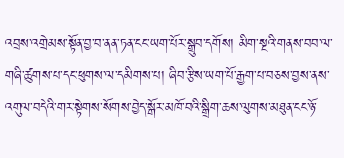འབྲས་འགྲེམས་སྟོན་བྱ་བ་ནན་ཏན་ངང་ཡག་པོར་སྒྲུབ་དགོས། མིག་སྔའི་གནས་བབ་ལ་གཞི་ཚུགས་པ་དང་ཕུགས་ལ་དམིགས་པ། ཞིབ་རྩིས་ཡག་པོ་རྒྱག་པ་བཅས་བྱས་ནས་འགུལ་བདེའི་གར་སྟེགས་སོགས་བྱེད་སྒོར་མཁོ་བའི་སྒྲིག་ཆས་ལུགས་མཐུན་ངང་ཉོ་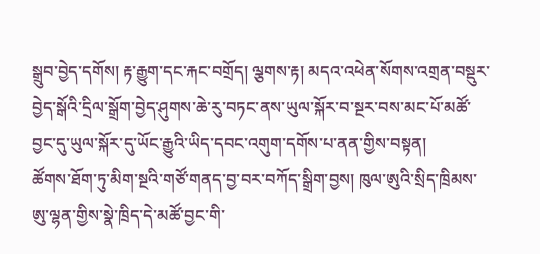སྒྲུབ་བྱེད་དགོས། རྟ་རྒྱུག་དང་རྐང་བགྲོད། ལྕགས་རྟ། མདའ་འཕེན་སོགས་འགྲན་བསྡུར་བྱེད་སྒོའི་དྲིལ་སྒྲོག་བྱེད་ཤུགས་ཆེ་རུ་བཏང་ནས་ཡུལ་སྐོར་བ་སྔར་བས་མང་པོ་མཚོ་བྱང་དུ་ཡུལ་སྐོར་དུ་ཡོང་རྒྱུའི་ཡིད་དབང་འགུག་དགོས་པ་ནན་གྱིས་བསྟན།
ཚོགས་ཐོག་ཏུ་མིག་སྔའི་གཙོ་གནད་བྱ་བར་བཀོད་སྒྲིག་བྱས། ཁུལ་ཨུའི་སྲིད་ཁྲིམས་ཨུ་ལྷན་གྱིས་སྣེ་ཁྲིད་དེ་མཚོ་བྱང་གི་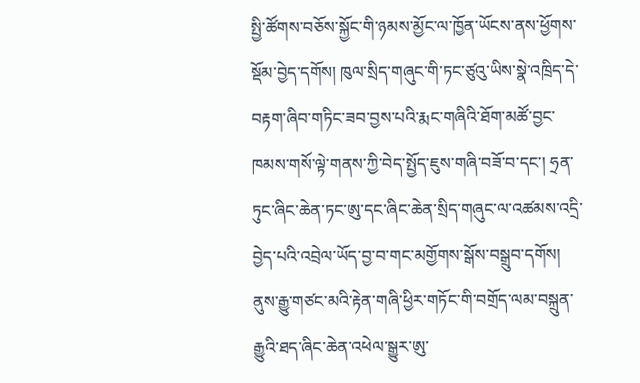སྤྱི་ཚོགས་བཅོས་སྐྱོང་གི་ཉམས་མྱོང་ལ་ཁྱོན་ཡོངས་ནས་ཕྱོགས་སྡོམ་བྱེད་དགོས། ཁུལ་སྲིད་གཞུང་གི་ཏང་ཙུའུ་ཡིས་སྣེ་འཁྲིད་དེ་བརྟག་ཞིབ་གཏིང་ཟབ་བྱས་པའི་རྨང་གཞིའི་ཐོག་མཚོ་བྱང་ཁམས་གསོ་ལྟེ་གནས་ཀྱི་བེད་སྤྱོད་ཇུས་གཞི་བཟོ་བ་དང་། ཧྲན་ཏུང་ཞིང་ཆེན་ཏང་ཨུ་དང་ཞིང་ཆེན་སྲིད་གཞུང་ལ་འཚམས་འདྲི་བྱེད་པའི་འབྲེལ་ཡོད་བྱ་བ་གང་མགྱོགས་སྒོས་བསྒྲུབ་དགོས། ནུས་རྒྱུ་གཙང་མའི་རྟེན་གཞི་ཕྱིར་གཏོང་གི་བགྲོད་ལམ་བསྐྲུན་རྒྱུའི་ཐད་ཞིང་ཆེན་འཕེལ་སྒྱུར་ཨུ་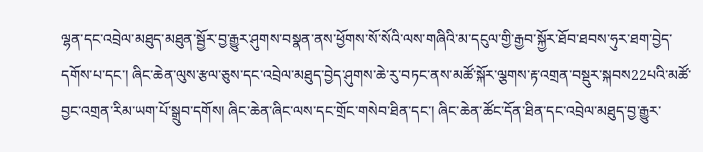ལྷན་དང་འབྲེལ་མཐུད་མཐུན་སྦྱོར་བྱ་རྒྱུར་ཤུགས་བསྣན་ནས་ཕྱོགས་སོ་སོའི་ལས་གཞིའི་མ་དངུལ་གྱི་རྒྱབ་སྐྱོར་ཐོབ་ཐབས་ཧུར་ཐག་བྱེད་དགོས་པ་དང་། ཞིང་ཆེན་ལུས་རྩལ་ཅུས་དང་འབྲེལ་མཐུད་བྱེད་ཤུགས་ཆེ་རུ་བཏང་ནས་མཚོ་སྐོར་ལྕགས་རྟ་འགྲན་བསྡུར་སྐབས22པའི་མཚོ་བྱང་འགྲན་རིམ་ཡག་པོ་སྒྲུབ་དགོས། ཞིང་ཆེན་ཞིང་ལས་དང་གྲོང་གསེབ་ཐིན་དང་། ཞིང་ཆེན་ཚོང་དོན་ཐིན་དང་འབྲེལ་མཐུད་བྱ་རྒྱུར་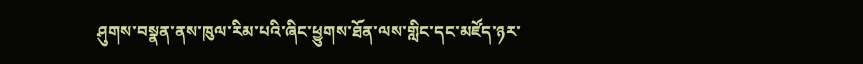ཤུགས་བསྣན་ནས་ཁུལ་རིམ་པའི་ཞིང་ཕྱུགས་ཐོན་ལས་གླིང་དང་མཛོད་ཉར་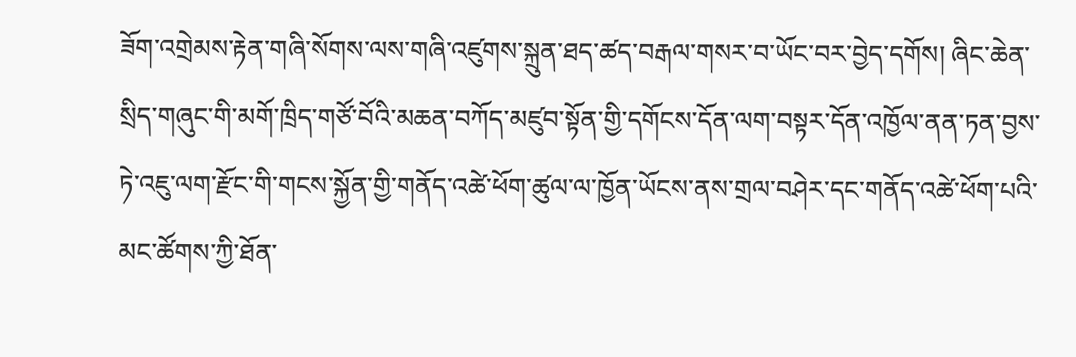ཟོག་འགྲེམས་རྟེན་གཞི་སོགས་ལས་གཞི་འཛུགས་སྐྲུན་ཐད་ཚད་བརྒལ་གསར་བ་ཡོང་བར་བྱེད་དགོས། ཞིང་ཆེན་སྲིད་གཞུང་གི་མགོ་ཁྲིད་གཙོ་བོའི་མཆན་བཀོད་མཛུབ་སྟོན་གྱི་དགོངས་དོན་ལག་བསྟར་དོན་འཁྱོལ་ནན་ཏན་བྱས་ཏེ་འཇུ་ལག་རྫོང་གི་གངས་སྐྱོན་གྱི་གནོད་འཚེ་ཕོག་ཚུལ་ལ་ཁྱོན་ཡོངས་ནས་གྲལ་བཤེར་དང་གནོད་འཚེ་ཕོག་པའི་མང་ཚོགས་ཀྱི་ཐོན་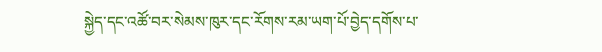སྐྱེད་དང་འཚོ་བར་སེམས་ཁུར་དང་རོགས་རམ་ཡག་པོ་བྱེད་དགོས་པ་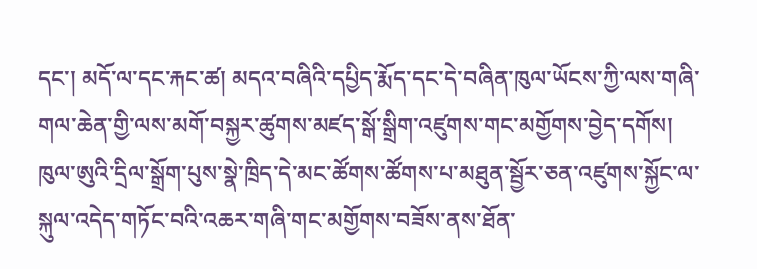དང་། མདོ་ལ་དང་རྐང་ཚ། མདའ་བཞིའི་དཔྱིད་རྨོད་དང་དེ་བཞིན་ཁུལ་ཡོངས་ཀྱི་ལས་གཞི་གལ་ཆེན་གྱི་ལས་མགོ་བསྐྱར་ཚུགས་མཛད་སྒོ་སྒྲིག་འཛུགས་གང་མགྱོགས་བྱེད་དགོས། ཁུལ་ཨུའི་དྲིལ་སྒྲོག་པུས་སྣེ་ཁྲིད་དེ་མང་ཚོགས་ཚོགས་པ་མཐུན་སྦྱོར་ཅན་འཛུགས་སྐྱོང་ལ་སྐུལ་འདེད་གཏོང་བའི་འཆར་གཞི་གང་མགྱོགས་བཟོས་ནས་ཐོན་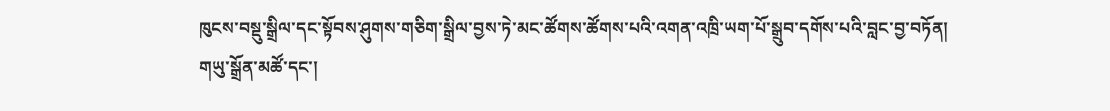ཁུངས་བསྡུ་སྒྲིལ་དང་སྟོབས་ཤུགས་གཅིག་སྒྲིལ་བྱས་ཏེ་མང་ཚོགས་ཚོགས་པའི་འགན་འཁྲི་ཡག་པོ་སྒྲུབ་དགོས་པའི་བླང་བྱ་བཏོན།
གཡུ་སྒྲོན་མཚོ་དང་།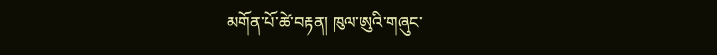མགོན་པོ་ཚེ་བརྟན། ཁུལ་ཨུའི་གཞུང་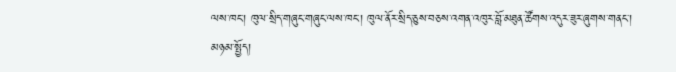ལས་ཁང་། ཁུལ་སྲིད་གཞུང་གཞུང་ལས་ཁང་། ཁུལ་ནོར་སྲིད་ཅུས་བཅས་འགན་འཁུར་བློ་མཐུན་ཚོགས་འདུར་ཟུར་ཞུགས་གནང་།
མཉམ་སྤྱོད།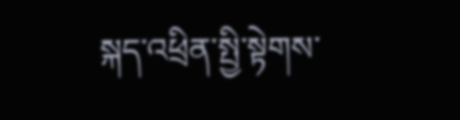སྐད་འཕྲིན་སྤྱི་སྟེགས་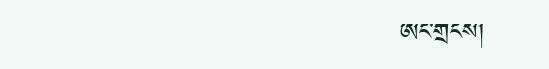ཨང་གྲངས།